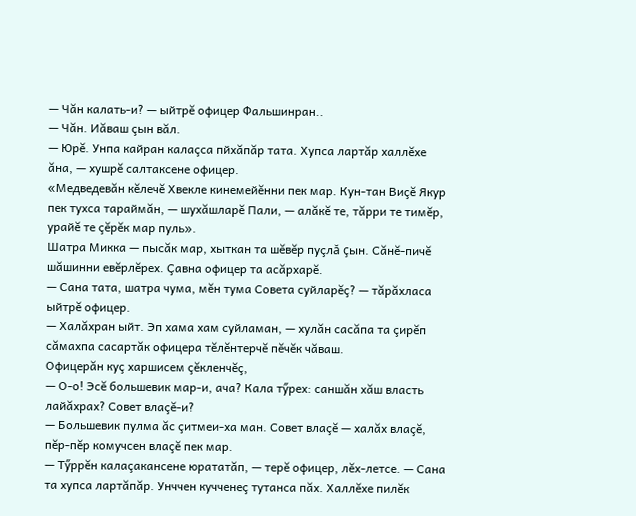— Чăн калать-и? — ыйтрĕ офицер Фальшинран..
— Чăн. Иăваш çын вăл.
— Юрĕ. Унпа кайран калаçса пйхăпăр тата. Хупса лартăр халлĕхе ăна, — хушрĕ салтаксене офицер.
«Медведевăн кĕлечĕ Хвекле кинемейĕнни пек мар. Кун-тан Виçĕ Якур пек тухса тараймăн, — шухăшларĕ Пали, — алăкĕ те, тăрри те тимĕр, урайĕ те çĕрĕк мар пуль».
Шатра Микка — пысăк мар, хыткан та шĕвĕр пуçлă çын. Сăнĕ-пичĕ шăшинни евĕрлĕрех. Çавна офицер та асăрхарĕ.
— Сана тата, шатра чума, мĕн тума Совета суйларĕç? — тăрăхласа ыйтрĕ офицер.
— Халăхран ыйт. Эп хама хам суйламан, — хулăн сасăпа та çирĕп сăмахпа сасартăк офицера тĕлĕнтерчĕ пĕчĕк чăваш.
Офицерăн куç харшисем çĕкленчĕç,
— О-о! Эсĕ большевик мар-и, ача? Кала тӳрех: саншăн хăш власть лайăхрах? Совет влаçĕ-и?
— Большевик пулма ăс çитмеи-ха ман. Совет влаçĕ — халăх влаçĕ, пĕр-пĕр комучсен влаçĕ пек мар.
— Тӳррĕн калаçакансене юрататăп, — терĕ офицер, лĕх-летсе. — Сана та хупса лартăпăр. Унччен кучченеç тутанса пăх. Халлĕхе пилĕк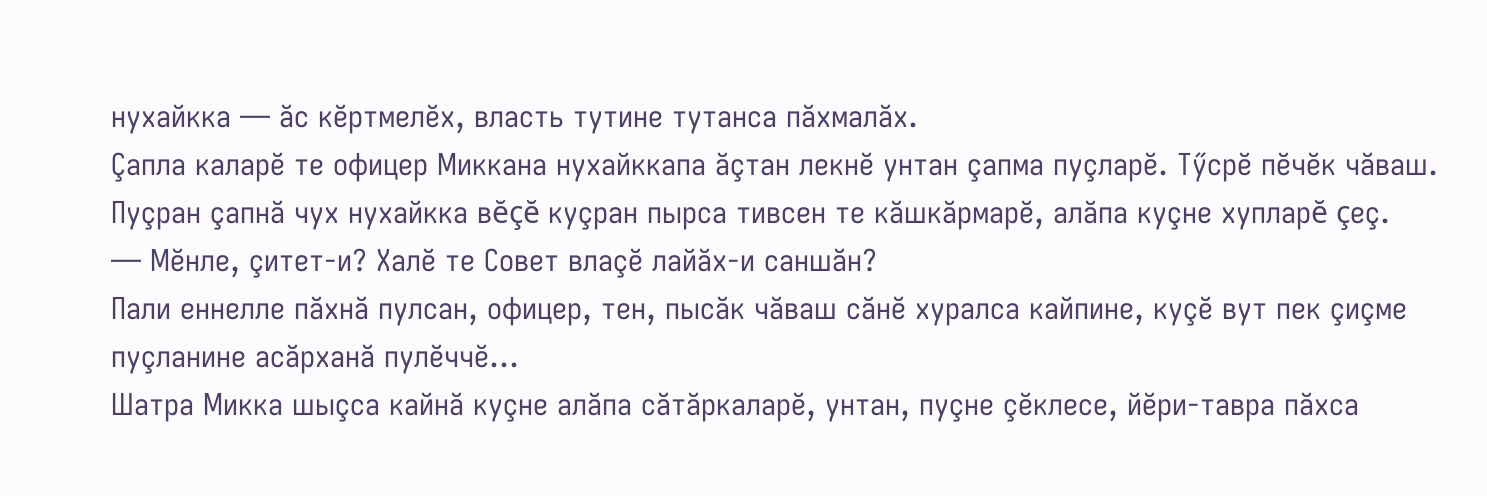нухайкка — ăс кĕртмелĕх, власть тутине тутанса пăхмалăх.
Çапла каларĕ те офицер Миккана нухайккапа ăçтан лекнĕ унтан çапма пуçларĕ. Тӳсрĕ пĕчĕк чăваш. Пуçран çапнă чух нухайкка вĕçĕ куçран пырса тивсен те кăшкăрмарĕ, алăпа куçне хупларĕ çеç.
— Мĕнле, çитет-и? Халĕ те Совет влаçĕ лайăх-и саншăн?
Пали еннелле пăхнă пулсан, офицер, тен, пысăк чăваш сăнĕ хуралса кайпине, куçĕ вут пек çиçме пуçланине асăрханă пулĕччĕ…
Шатра Микка шыçса кайнă куçне алăпа сăтăркаларĕ, унтан, пуçне çĕклесе, йĕри-тавра пăхса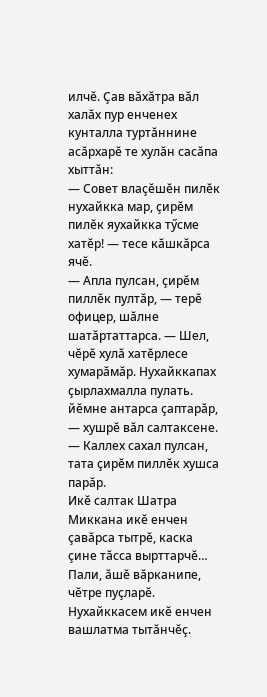илчĕ. Çав вăхăтра вăл халăх пур енченех кунталла туртăннине асăрхарĕ те хулăн сасăпа хыттăн:
— Совет влаçĕшĕн пилĕк нухайкка мар, çирĕм пилĕк яухайкка тӳсме хатĕр! — тесе кăшкăрса ячĕ.
— Апла пулсан, çирĕм пиллĕк пултăр, — терĕ офицер, шăлне шатăртаттарса. — Шел, чĕрĕ хулă хатĕрлесе хумарăмăр. Нухайккапах çырлахмалла пулать. йĕмне антарса çаптарăр, — хушрĕ вăл салтаксене. — Каллех сахал пулсан, тата çирĕм пиллĕк хушса парăр.
Икĕ салтак Шатра Миккана икĕ енчен çавăрса тытрĕ, каска çине тăсса вырттарчĕ…
Пали, ăшĕ вăрканипе, чĕтре пуçларĕ. Нухайккасем икĕ енчен вашлатма тытăнчĕç.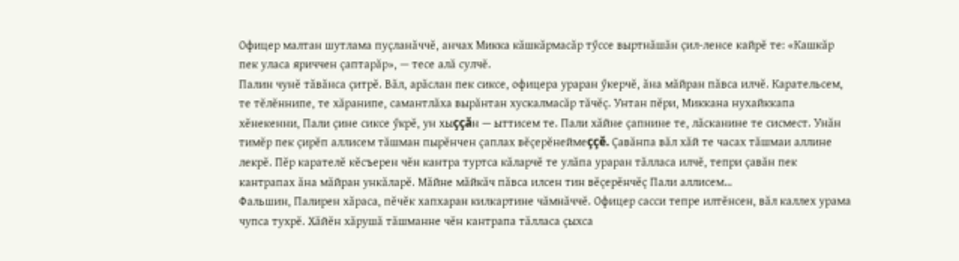Офицер малтан шутлама пуçланăччĕ, анчах Микка кăшкăрмасăр тӳссе выртнăшăн çил-ленсе кайрĕ те: «Кашкăр пек уласа яриччен çаптарăр», — тесе алă сулчĕ.
Палин чунĕ тăвăнса çитрĕ. Вăл, арăслан пек сиксе, офицера ураран ӳкерчĕ, ăна мăйран пăвса илчĕ. Карательсем, те тĕлĕннипе, те хăранипе, самантлăха вырăнтан хускалмасăр тăчĕç. Унтан пĕри, Миккана нухайккапа хĕнекенни, Пали çине сиксе ӳкрĕ, ун хыççăн — ыттисем те. Пали хăйне çапнине те, лăсканине те сисмест. Унăн тимĕр пек çирĕп аллисем тăшман пырĕнчен çаплах вĕçерĕнеймеççĕ. Çавăнпа вăл хăй те часах тăшмаи аллине лекрĕ. Пĕр карателĕ кĕсъерен чĕн кантра туртса кăларчĕ те улăпа ураран тăлласа илчĕ, тепри çавăн пек кантрапах ăна мăйран ункăларĕ. Мăйне мăйкăч пăвса илсен тин вĕçерĕнчĕç Пали аллисем…
Фальшин, Палирен хăраса, пĕчĕк хапхаран килкартине чăмнăччĕ. Офицер сасси тепре илтĕнсен, вăл каллех урама чупса тухрĕ. Хăйĕн хăрушă тăшманне чĕн кантрапа тăлласа çыхса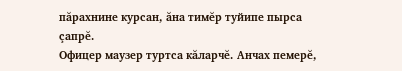пăрахнине курсан, ăна тимĕр туйипе пырса çапрĕ.
Офицер маузер туртса кăларчĕ. Анчах пемерĕ,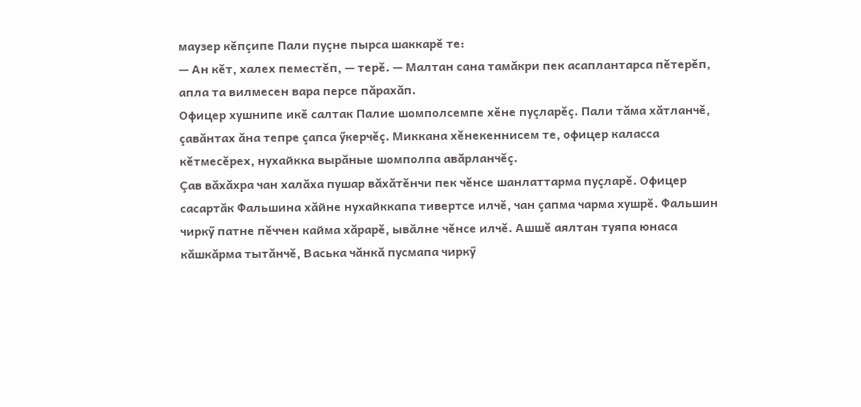маузер кĕпçипе Пали пуçне пырса шаккарĕ те:
— Ан кĕт, халех пеместĕп, — терĕ. — Малтан сана тамăкри пек асаплантарса пĕтерĕп, апла та вилмесен вара персе пăрахăп.
Офицер хушнипе икĕ салтак Палие шомполсемпе хĕне пуçларĕç. Пали тăма хăтланчĕ, çавăнтах ăна тепре çапса ӳкерчĕç. Миккана хĕнекеннисем те, офицер каласса кĕтмесĕрех, нухайкка вырăные шомполпа авăрланчĕç.
Çав вăхăхра чан халăха пушар вăхăтĕнчи пек чĕнсе шанлаттарма пуçларĕ. Офицер сасартăк Фальшина хăйне нухайккапа тивертсе илчĕ, чан çапма чарма хушрĕ. Фальшин чиркӳ патне пĕччен кайма хăрарĕ, ывăлне чĕнсе илчĕ. Ашшĕ аялтан туяпа юнаса кăшкăрма тытăнчĕ, Васька чăнкă пусмапа чиркӳ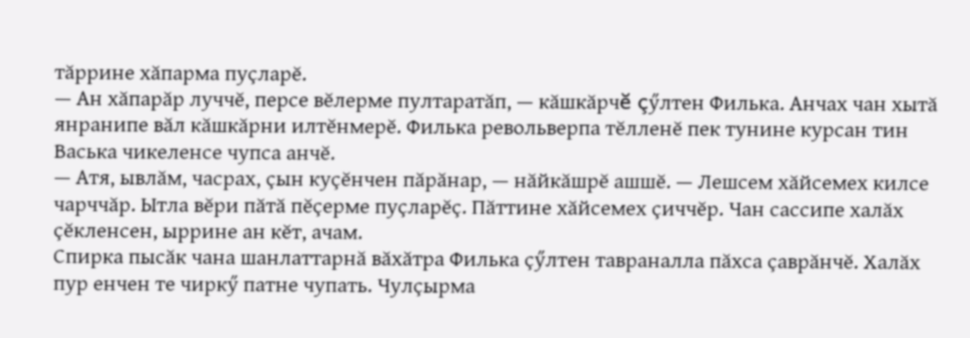тăррине хăпарма пуçларĕ.
— Ан хăпарăр луччĕ, персе вĕлерме пултаратăп, — кăшкăрчĕ çӳлтен Филька. Анчах чан хытă янранипе вăл кăшкăрни илтĕнмерĕ. Филька револьверпа тĕлленĕ пек тунине курсан тин Васька чикеленсе чупса анчĕ.
— Атя, ывлăм, часрах, çын куçĕнчен пăрăнар, — нăйкăшрĕ ашшĕ. — Лешсем хăйсемех килсе чарччăр. Ытла вĕри пăтă пĕçерме пуçларĕç. Пăттине хăйсемех çиччĕр. Чан сассипе халăх çĕкленсен, ыррине ан кĕт, ачам.
Спирка пысăк чана шанлаттарнă вăхăтра Филька çӳлтен тавраналла пăхса çаврăнчĕ. Халăх пур енчен те чиркӳ патне чупать. Чулçырма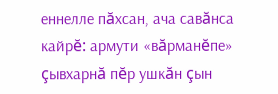еннелле пăхсан, ача савăнса кайрĕ: армути «вăрманĕпе» çывхарнă пĕр ушкăн çын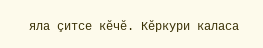яла çитсе кĕчĕ. Кĕркури каласа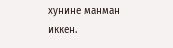хунине манман иккен.